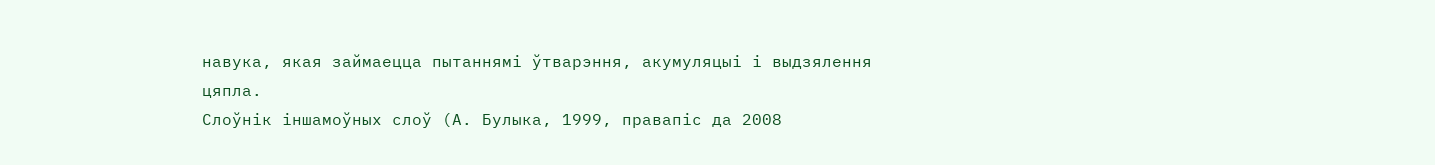навука, якая займаецца пытаннямі ўтварэння, акумуляцыі і выдзялення цяпла.
Слоўнік іншамоўных слоў (А. Булыка, 1999, правапіс да 2008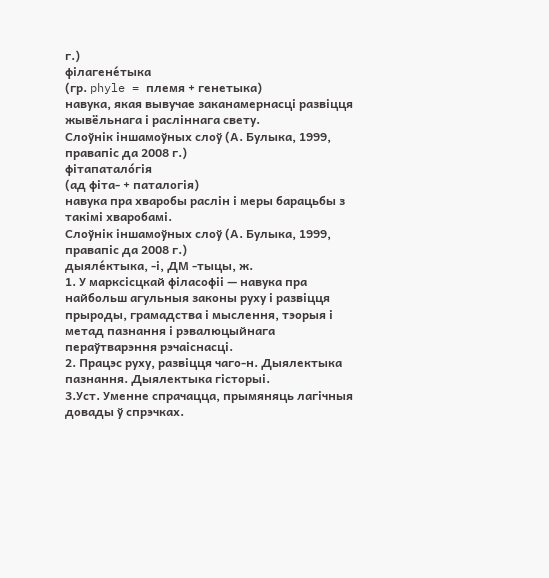г.)
філагене́тыка
(гр. phyle = племя + генетыка)
навука, якая вывучае заканамернасці развіцця жывёльнага і расліннага свету.
Слоўнік іншамоўных слоў (А. Булыка, 1999, правапіс да 2008 г.)
фітапатало́гія
(ад фіта- + паталогія)
навука пра хваробы раслін і меры барацьбы з такімі хваробамі.
Слоўнік іншамоўных слоў (А. Булыка, 1999, правапіс да 2008 г.)
дыяле́ктыка, ‑і, ДМ ‑тыцы, ж.
1. У марксісцкай філасофіі — навука пра найбольш агульныя законы руху і развіцця прыроды, грамадства і мыслення, тэорыя і метад пазнання і рэвалюцыйнага пераўтварэння рэчаіснасці.
2. Працэс руху, развіцця чаго‑н. Дыялектыка пазнання. Дыялектыка гісторыі.
3.Уст. Уменне спрачацца, прымяняць лагічныя довады ў спрэчках.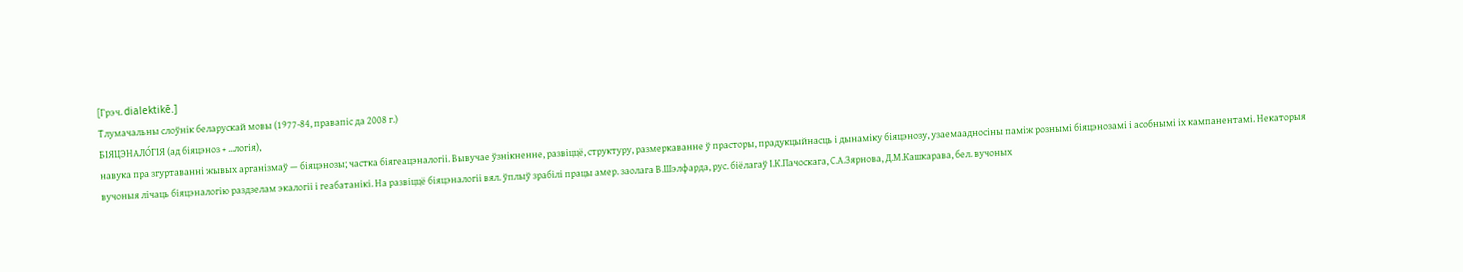[Грэч. dialektikē.]
Тлумачальны слоўнік беларускай мовы (1977-84, правапіс да 2008 г.)
БІЯЦЭНАЛО́ГІЯ (ад біяцэноз + ...логія),
навука пра згуртаванні жывых арганізмаў — біяцэнозы; частка біягеацэналогіі. Вывучае ўзнікненне, развіццё, структуру, размеркаванне ў прасторы, прадукцыйнасць і дынаміку біяцэнозу, узаемаадносіны паміж рознымі біяцэнозамі і асобнымі іх кампанентамі. Некаторыя вучоныя лічаць біяцэналогію раздзелам экалогіі і геабатанікі. На развіццё біяцэналогіі вял. ўплыў зрабілі працы амер. заолага В.Шэлфарда, рус. біёлагаў І.К.Пачоскага, С.А.Зярнова, Д.М.Кашкарава, бел. вучоных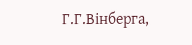Г.Г.Вінберга,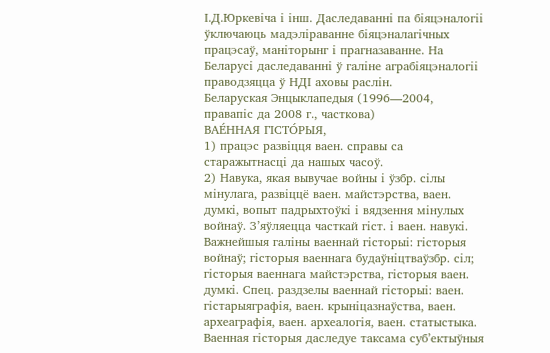І.Д.Юркевіча і інш. Даследаванні па біяцэналогіі ўключаюць мадэліраванне біяцэналагічных працэсаў, маніторынг і прагназаванне. На Беларусі даследаванні ў галіне аграбіяцэналогіі праводзяцца ў НДІ аховы раслін.
Беларуская Энцыклапедыя (1996—2004, правапіс да 2008 г., часткова)
ВАЕ́ННАЯ ГІСТО́РЫЯ,
1) працэс развіцця ваен. справы са старажытнасці да нашых часоў.
2) Навука, якая вывучае войны і ўзбр. сілы мінулага, развіццё ваен. майстэрства, ваен. думкі, вопыт падрыхтоўкі і вядзення мінулых войнаў. З’яўляецца часткай гіст. і ваен. навукі. Важнейшыя галіны ваеннай гісторыі: гісторыя войнаў; гісторыя ваеннага будаўніцтваўзбр. сіл; гісторыя ваеннага майстэрства, гісторыя ваен. думкі. Спец. раздзелы ваеннай гісторыі: ваен. гістарыяграфія, ваен. крыніцазнаўства, ваен. археаграфія, ваен. археалогія, ваен. статыстыка. Ваенная гісторыя даследуе таксама суб’ектыўныя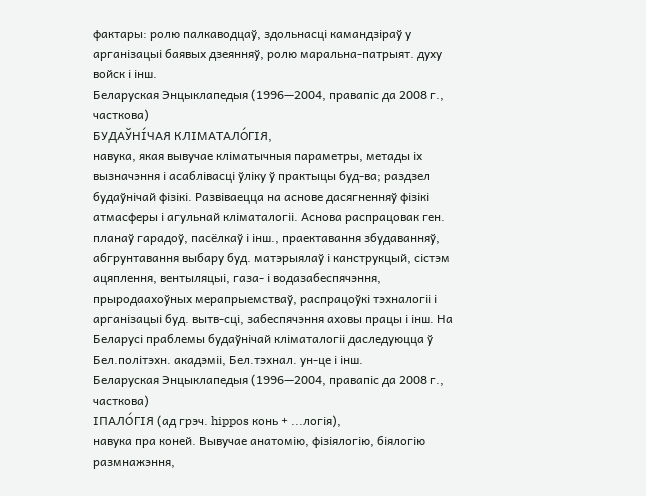фактары: ролю палкаводцаў, здольнасці камандзіраў у арганізацыі баявых дзеянняў, ролю маральна-патрыят. духу войск і інш.
Беларуская Энцыклапедыя (1996—2004, правапіс да 2008 г., часткова)
БУДАЎНІ́ЧАЯ КЛІМАТАЛО́ГІЯ,
навука, якая вывучае кліматычныя параметры, метады іх вызначэння і асаблівасці ўліку ў практыцы буд-ва; раздзел будаўнічай фізікі. Развіваецца на аснове дасягненняў фізікі атмасферы і агульнай кліматалогіі. Аснова распрацовак ген. планаў гарадоў, пасёлкаў і інш., праектавання збудаванняў, абгрунтавання выбару буд. матэрыялаў і канструкцый, сістэм ацяплення, вентыляцыі, газа- і водазабеспячэння, прыродаахоўных мерапрыемстваў, распрацоўкі тэхналогіі і арганізацыі буд. вытв-сці, забеспячэння аховы працы і інш. На Беларусі праблемы будаўнічай кліматалогіі даследуюцца ў Бел.політэхн. акадэміі, Бел.тэхнал. ун-це і інш.
Беларуская Энцыклапедыя (1996—2004, правапіс да 2008 г., часткова)
ІПАЛО́ГІЯ (ад грэч. hippos конь + ...логія),
навука пра коней. Вывучае анатомію, фізіялогію, біялогію размнажэння,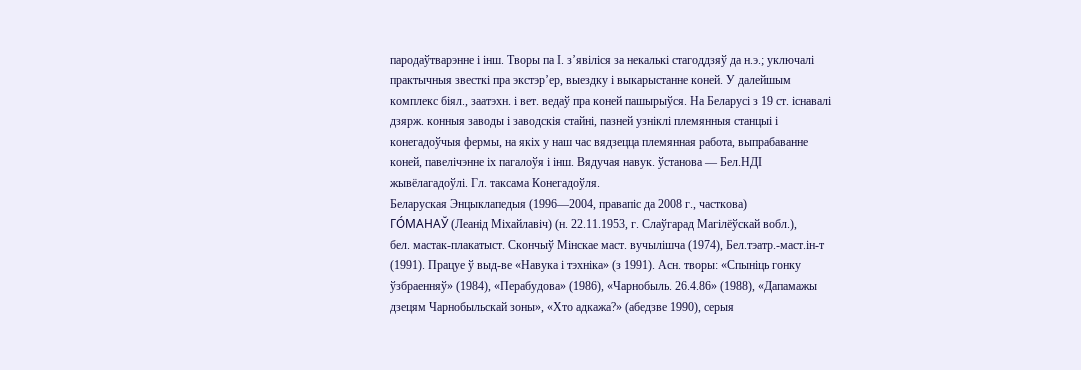пародаўтварэнне і інш. Творы па І. з’явіліся за некалькі стагоддзяў да н.э.; уключалі практычныя звесткі пра экстэр’ер, выездку і выкарыстанне коней. У далейшым комплекс біял., заатэхн. і вет. ведаў пра коней пашырыўся. На Беларусі з 19 ст. існавалі дзярж. конныя заводы і заводскія стайні, пазней узніклі племянныя станцыі і конегадоўчыя фермы, на якіх у наш час вядзецца племянная работа, выпрабаванне коней, павелічэнне іх пагалоўя і інш. Вядучая навук. ўстанова — Бел.НДІ жывёлагадоўлі. Гл. таксама Конегадоўля.
Беларуская Энцыклапедыя (1996—2004, правапіс да 2008 г., часткова)
ГО́МАНАЎ (Леанід Міхайлавіч) (н. 22.11.1953, г. Слаўгарад Магілёўскай вобл.),
бел. мастак-плакатыст. Скончыў Мінскае маст. вучылішча (1974), Бел.тэатр.-маст.ін-т (1991). Працуе ў выд-ве «Навука і тэхніка» (з 1991). Асн. творы: «Спыніць гонку ўзбраенняў» (1984), «Перабудова» (1986), «Чарнобыль. 26.4.86» (1988), «Дапамажы дзецям Чарнобыльскай зоны», «Хто адкажа?» (абедзве 1990), серыя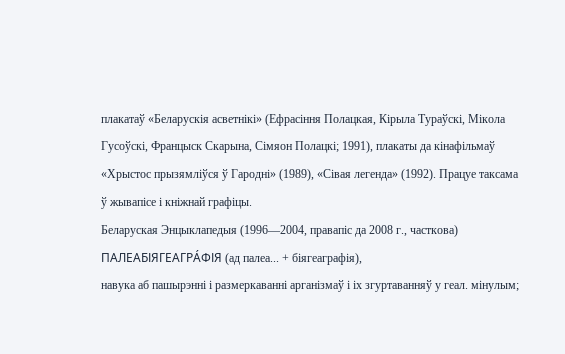плакатаў «Беларускія асветнікі» (Ефрасіння Полацкая, Кірыла Тураўскі, Мікола Гусоўскі, Францыск Скарына, Сімяон Полацкі; 1991), плакаты да кінафільмаў «Хрыстос прызямліўся ў Гародні» (1989), «Сівая легенда» (1992). Працуе таксама ў жывапісе і кніжнай графіцы.
Беларуская Энцыклапедыя (1996—2004, правапіс да 2008 г., часткова)
ПАЛЕАБІЯГЕАГРА́ФІЯ (ад палеа... + біягеаграфія),
навука аб пашырэнні і размеркаванні арганізмаў і іх згуртаванняў у геал. мінулым;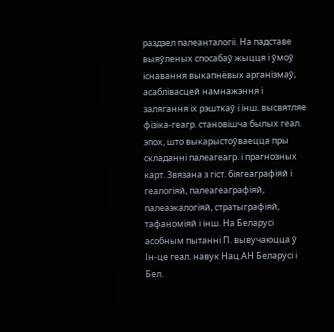раздзел палеанталогіі. На падставе выяўленых спосабаў жыцця і ўмоў існавання выкапнёвых арганізмаў, асаблівасцей намнажэння і залягання іх рэшткаў і інш. высвятляе фізіка-геагр. становішча былых геал. эпох, што выкарыстоўваецца пры складанні палеагеагр. і прагнозных карт. Звязана з гіст. біягеаграфіяй і геалогіяй, палеагеаграфіяй, палеаэкалогіяй, стратыграфіяй, тафаноміяй і інш. На Беларусі асобным пытанні П. вывучаюцца ў Ін-це геал. навук Нац.АН Беларусі і Бел.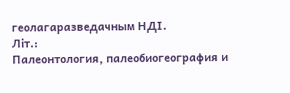геолагаразведачным НДІ.
Літ.:
Палеонтология, палеобиогеография и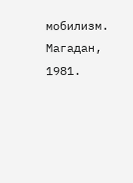мобилизм. Магадан, 1981.